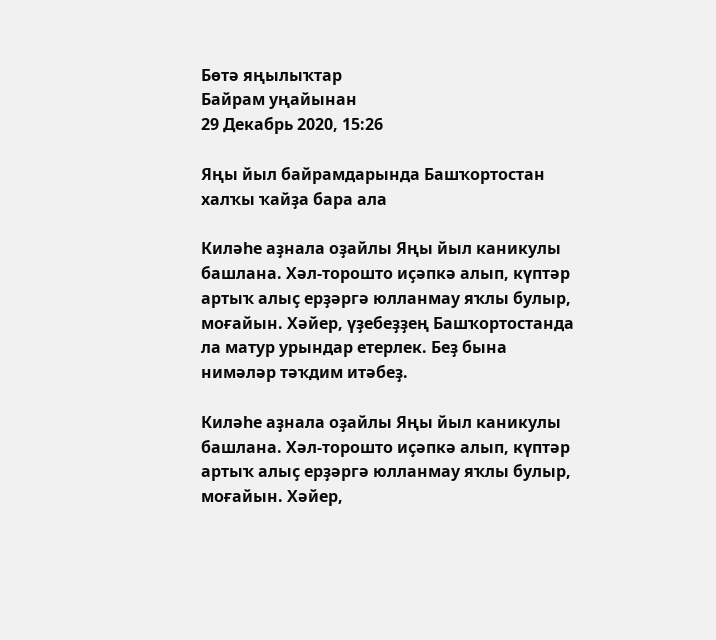Бөтә яңылыҡтар
Байрам уңайынан
29 Декабрь 2020, 15:26

Яңы йыл байрамдарында Башҡортостан халҡы ҡайҙа бара ала

Киләһе аҙнала оҙайлы Яңы йыл каникулы башлана. Хәл-торошто иҫәпкә алып, күптәр артыҡ алыҫ ерҙәргә юлланмау яҡлы булыр, моғайын. Хәйер, үҙебеҙҙең Башҡортостанда ла матур урындар етерлек. Беҙ бына нимәләр тәҡдим итәбеҙ.

Киләһе аҙнала оҙайлы Яңы йыл каникулы башлана. Хәл-торошто иҫәпкә алып, күптәр артыҡ алыҫ ерҙәргә юлланмау яҡлы булыр, моғайын. Хәйер,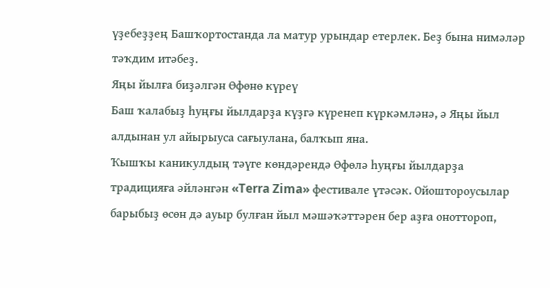үҙебеҙҙең Башҡортостанда ла матур урындар етерлек. Беҙ бына нимәләр тәҡдим итәбеҙ.
Яңы йылға биҙәлгән Өфөнө күреү
Баш ҡалабыҙ һуңғы йылдарҙа күҙгә күренеп күркәмләнә, ә Яңы йыл алдынан ул айырыуса сағыулана, балҡып яна.
Ҡышҡы каникулдың тәүге көндәрендә Өфөлә һуңғы йылдарҙа традицияға әйләнгән «Terra Zima» фестивале үтәсәк. Ойоштороусылар барыбыҙ өсөн дә ауыр булған йыл мәшәҡәттәрен бер аҙға оноттороп,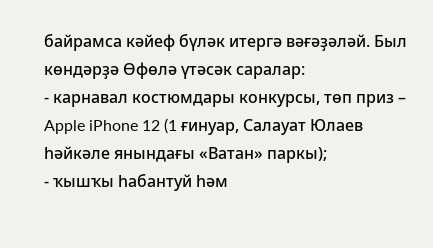байрамса кәйеф бүләк итергә вәғәҙәләй. Был көндәрҙә Өфөлә үтәсәк саралар:
- карнавал костюмдары конкурсы, төп приз – Apple iPhone 12 (1 ғинуар, Салауат Юлаев һәйкәле янындағы «Ватан» паркы);
- ҡышҡы һабантуй һәм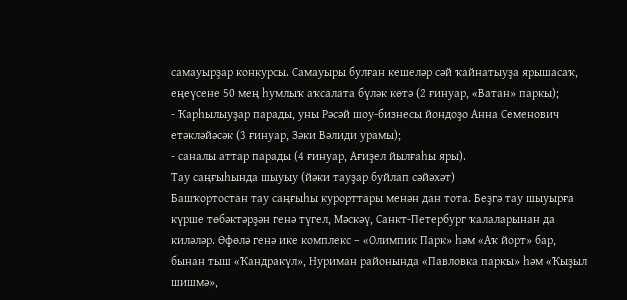самауырҙар конкурсы. Самауыры булған кешеләр сәй ҡайнатыуҙа ярышасаҡ, еңеүсене 50 мең һумлыҡ аҡсалата бүләк көтә (2 ғинуар, «Ватан» паркы);
- Ҡарһылыуҙар парады, уны Рәсәй шоу-бизнесы йондоҙо Анна Семенович етәкләйәсәк (3 ғинуар, Зәки Вәлиди урамы);
- саналы аттар парады (4 ғинуар, Ағиҙел йылғаһы яры).
Тау саңғыһында шыуыу (йәки тауҙар буйлап сәйәхәт)
Башҡортостан тау саңғыһы курорттары менән дан тота. Беҙгә тау шыуырға күрше төбәктәрҙән генә түгел, Мәскәү, Санкт-Петербург ҡалаларынан да киләләр. Өфөлә генә ике комплекс – «Олимпик Парк» һәм «Аҡ йорт» бар, бынан тыш «Ҡандракүл», Нуриман районында «Павловка паркы» һәм «Ҡыҙыл шишмә»,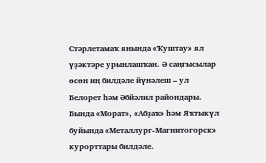Стәрлетамаҡ янында «Ҡуштау» ял үҙәктәре урынлашҡан. Ә саңғысылар өсөн иң билдәле йүнәлеш – ул Белорет һәм Әбйәлил райондары. Бында «Морат», «Абҙаҡ» һәм Яҡтыкүл буйында «Металлург-Магнитогорск» курорттары билдәле.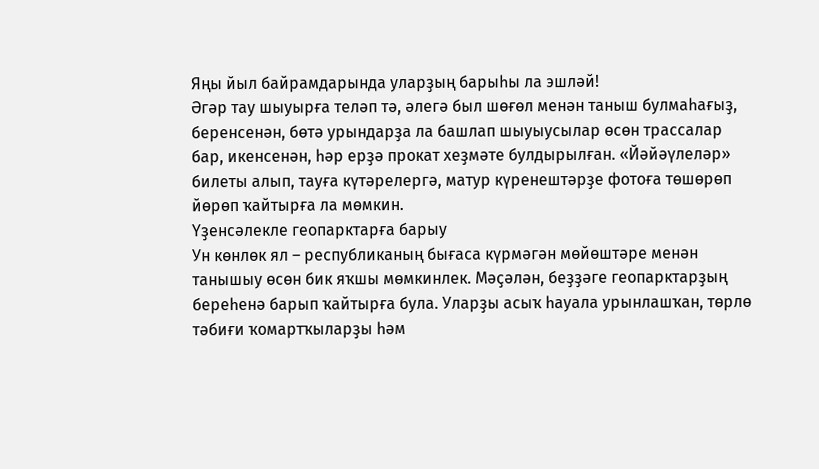Яңы йыл байрамдарында уларҙың барыһы ла эшләй!
Әгәр тау шыуырға теләп тә, әлегә был шөғөл менән таныш булмаһағыҙ, беренсенән, бөтә урындарҙа ла башлап шыуыусылар өсөн трассалар бар, икенсенән, һәр ерҙә прокат хеҙмәте булдырылған. «Йәйәүлеләр» билеты алып, тауға күтәрелергә, матур күренештәрҙе фотоға төшөрөп йөрөп ҡайтырға ла мөмкин.
Үҙенсәлекле геопарктарға барыу
Ун көнлөк ял – республиканың бығаса күрмәгән мөйөштәре менән танышыу өсөн бик яҡшы мөмкинлек. Мәҫәлән, беҙҙәге геопарктарҙың береһенә барып ҡайтырға була. Уларҙы асыҡ һауала урынлашҡан, төрлө тәбиғи ҡомартҡыларҙы һәм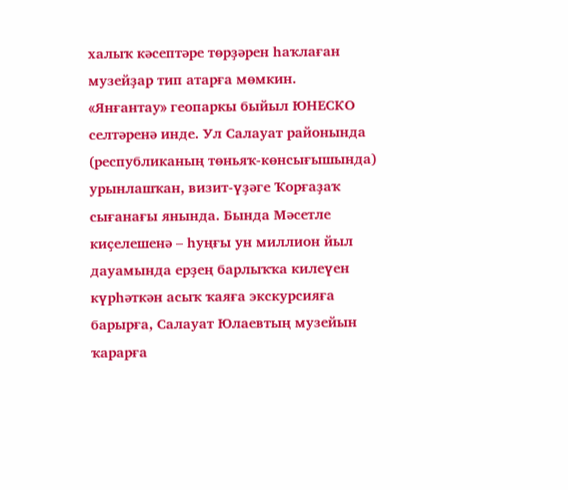халыҡ кәсептәре төрҙәрен һаҡлаған музейҙар тип атарға мөмкин.
«Янғантау» геопаркы быйыл ЮНЕСКО селтәренә инде. Ул Салауат районында (республиканың төньяҡ-көнсығышында) урынлашҡан, визит-үҙәге Ҡорғаҙаҡ сығанағы янында. Бында Мәсетле киҫелешенә – һуңғы ун миллион йыл дауамында ерҙең барлыҡҡа килеүен күрһәткән асыҡ ҡаяға экскурсияға барырға, Салауат Юлаевтың музейын ҡарарға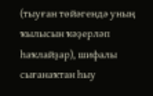(тыуған төйәгендә уның ҡылысын ҡәҙерләп һаҡлайҙар), шифалы сығанаҡтан һыу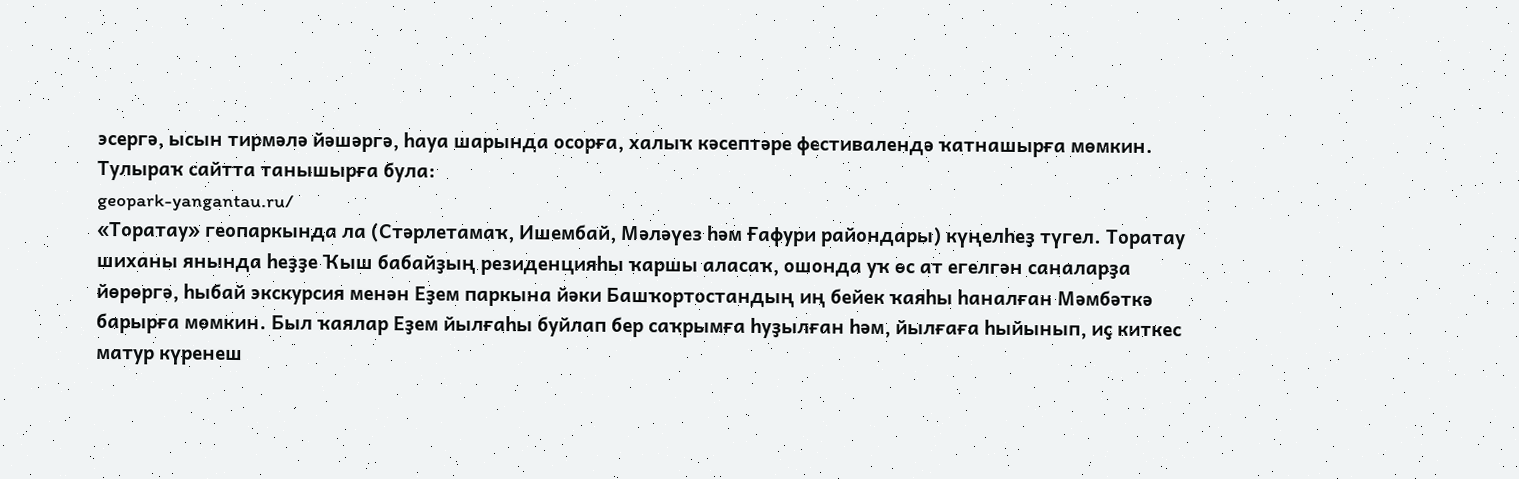эсергә, ысын тирмәлә йәшәргә, һауа шарында осорға, халыҡ кәсептәре фестивалендә ҡатнашырға мөмкин. Тулыраҡ сайтта танышырға була:
geopark-yangantau.ru/
«Торатау» геопаркында ла (Стәрлетамаҡ, Ишембай, Мәләүез һәм Ғафури райондары) күңелһеҙ түгел. Торатау шиханы янында һеҙҙе Ҡыш бабайҙың резиденцияһы ҡаршы аласаҡ, ошонда уҡ өс ат егелгән саналарҙа йөрөргә, һыбай экскурсия менән Еҙем паркына йәки Башҡортостандың иң бейек ҡаяһы һаналған Мәмбәткә барырға мөмкин. Был ҡаялар Еҙем йылғаһы буйлап бер саҡрымға һуҙылған һәм, йылғаға һыйынып, иҫ киткес матур күренеш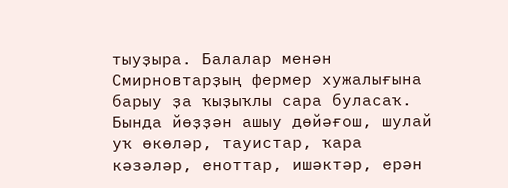тыуҙыра. Балалар менән Смирновтарҙың фермер хужалығына барыу ҙа ҡыҙыҡлы сара буласаҡ. Бында йөҙҙән ашыу дөйәғош, шулай уҡ өкөләр, тауистар, ҡара кәзәләр, еноттар, ишәктәр, ерән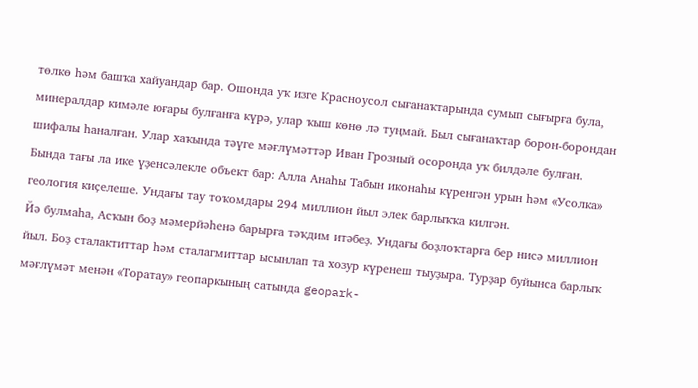төлкө һәм башҡа хайуандар бар. Ошонда уҡ изге Красноусол сығанаҡтарында сумып сығырға була, минералдар кимәле юғары булғанға күрә, улар ҡыш көнө лә туңмай. Был сығанаҡтар борон-борондан шифалы һаналған. Улар хаҡында тәүге мәғлүмәттәр Иван Грозный осоронда уҡ билдәле булған. Бында тағы ла ике үҙенсәлекле объект бар: Алла Анаһы Табын иконаһы күренгән урын һәм «Усолка» геология киҫелеше. Ундағы тау тоҡомдары 294 миллион йыл элек барлыҡҡа килгән.
Йә булмаһа, Асҡын боҙ мәмерйәһенә барырға тәҡдим итәбеҙ. Ундағы боҙлоҡтарға бер нисә миллион йыл. Боҙ сталактиттар һәм сталагмиттар ысынлап та хозур күренеш тыуҙыра. Турҙар буйынса барлыҡ мәғлүмәт менән «Торатау» геопаркының сатында geopark-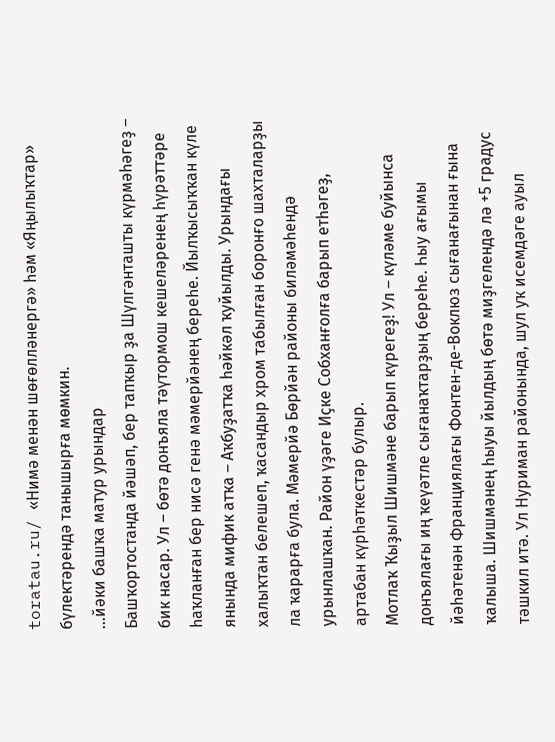toratau.ru/ «Нимә менән шөғөлләнергә» һәм «Яңылыҡтар» бүлектәрендә танышырға мөмкин.
...йәки башҡа матур урындар
Башҡортостанда йәшәп, бер тапҡыр ҙа Шүлгәнташты күрмәһәгеҙ – бик насар. Ул – бөтә донъяла тәүтормош кешеләренең һүрәттәре һаҡланған бер нисә генә мәмерйәнең береһе. Йылҡысыҡҡан күле янында мифик атҡа – Аҡбуҙатҡа һәйкәл ҡуйылды. Урындағы халыҡтан белешеп, ҡасандыр хром табылған боронғо шахталарҙы ла ҡарарға була. Мәмерйә Бөрйән районы биләмәһендә урынлашҡан. Район үҙәге Иҫке Собханғолға барып етһәгеҙ, артабан күрһәткестәр булыр.
Мотлаҡ Ҡыҙыл Шишмәне барып күрегеҙ! Ул – күләме буйынса донъялағы иң ҡеүәтле сығанаҡтарҙың береһе. Һыу ағымы йәһәтенән Франциялағы Фонтен-де-Воклюз сығанағынан ғына ҡалыша. Шишмәнең һыуы йылдың бөтә миҙгелендә лә +5 градус тәшкил итә. Ул Нуриман районында, шул уҡ исемдәге ауыл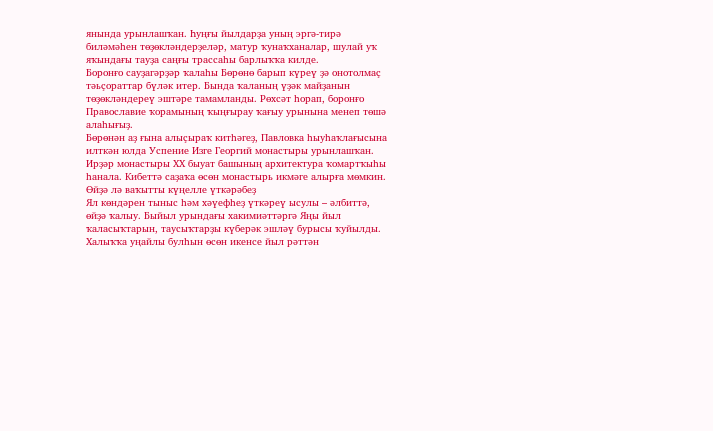янында урынлашҡан. Һуңғы йылдарҙа уның эргә-тирә биләмәһен төҙөкләндерҙеләр, матур ҡунаҡханалар, шулай уҡ яҡындағы тауҙа саңғы трассаһы барлыҡҡа килде.
Боронғо сауҙагәрҙәр ҡалаһы Бөрөнө барып күреү ҙә онотолмаҫ тәьҫораттар бүләк итер. Бында ҡаланың үҙәк майҙанын төҙөкләндереү эштәре тамамланды. Рөхсәт һорап, боронғо Православие ҡорамының ҡыңғырау ҡағыу урынына менеп төшә алаһығыҙ.
Бөрөнән аҙ ғына алыҫыраҡ китһәгеҙ, Павловка һыуһаҡлағысына илткән юлда Успение Изге Георгий монастыры урынлашҡан. Ирҙәр монастыры ХХ быуат башының архитектура ҡомартҡыһы һанала. Кибеттә саҙаҡа өсөн монастырь икмәге алырға мөмкин.
Өйҙә лә ваҡытты күңелле үткәрәбеҙ
Ял көндәрен тыныс һәм хәүефһеҙ үткәреү ысулы – әлбиттә, өйҙә ҡалыу. Быйыл урындағы хакимиәттәргә Яңы йыл ҡаласыҡтарын, таусыҡтарҙы күберәк эшләү бурысы ҡуйылды.
Халыҡҡа уңайлы булһын өсөн икенсе йыл рәттән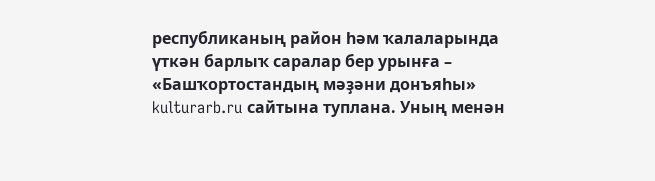республиканың район һәм ҡалаларында үткән барлыҡ саралар бер урынға – «Башҡортостандың мәҙәни донъяһы» kulturarb.ru сайтына туплана. Уның менән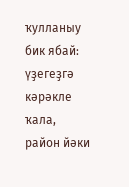ҡулланыу бик ябай: үҙегеҙгә кәрәкле ҡала, район йәки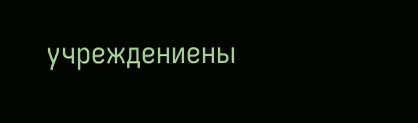учреждениены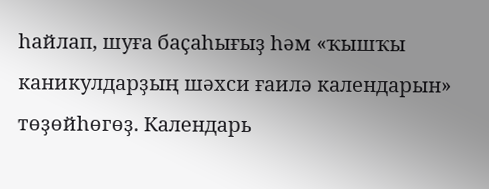һайлап, шуға баҫаһығыҙ һәм «ҡышҡы каникулдарҙың шәхси ғаилә календарын» төҙөйһөгөҙ. Календарь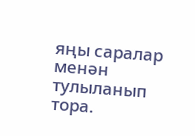яңы саралар менән тулыланып тора.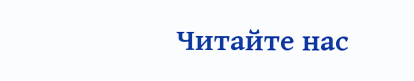Читайте нас